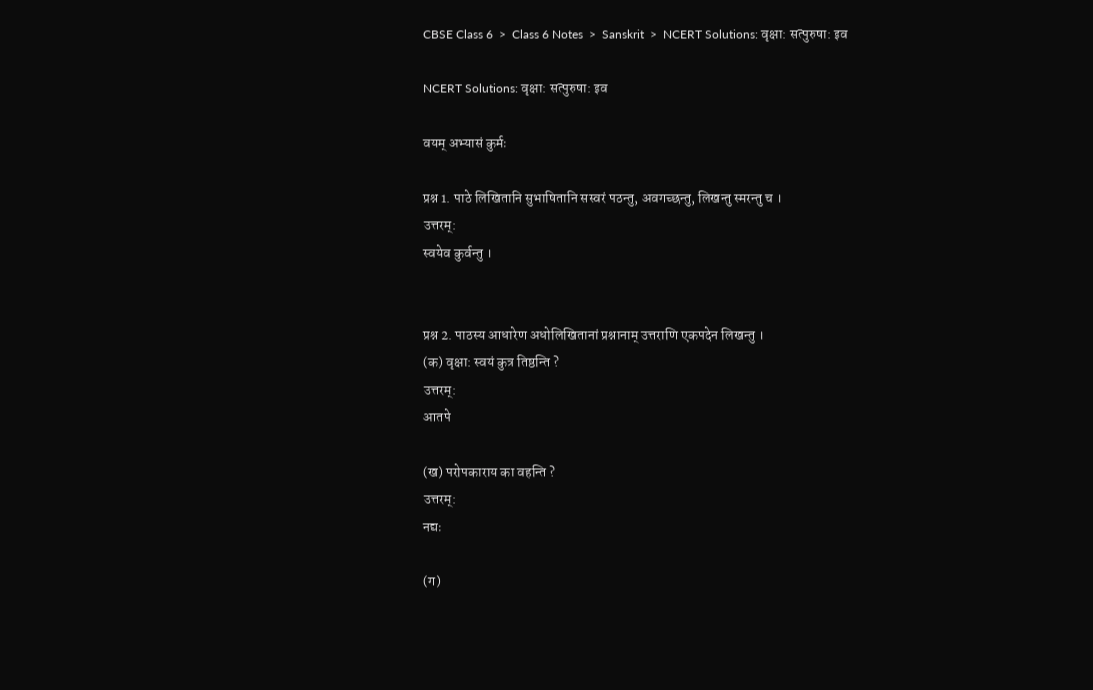CBSE Class 6  >  Class 6 Notes  >  Sanskrit  >  NCERT Solutions: वृक्षा: सत्पुरुषा: इव

NCERT Solutions: वृक्षा: सत्पुरुषा: इव

वयम् अभ्यासं कुर्मः

प्रश्न 1. पाठे लिखितानि सुभाषितानि सस्वरं पठन्तु, अवगच्छन्तु, लिखन्तु स्मरन्तु च ।
उत्तरम्:
स्वयेव कुर्वन्तु ।


प्रश्न 2. पाठस्य आधारेण अधोलिखितानां प्रश्नानाम् उत्तराणि एकपदेन लिखन्तु ।
(क) वृक्षा: स्वयं कुत्र तिष्ठन्ति ?
उत्तरम्:
आतपे

(ख) परोपकाराय का वहन्ति ?
उत्तरम्:
नद्यः

(ग)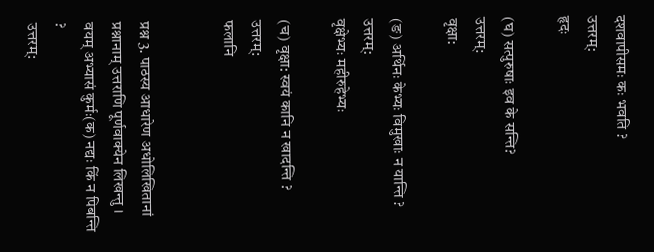दशवापीसमः कः भवति ?
उत्तरम्:
हृदः

(घ) सत्पुरुषाः इव के सन्ति?
उत्तरम्:
वृक्षा:

(ङ) अर्थिनः केभ्यः विमुखाः न यान्ति ?
उत्तरम्:
वृक्षेभ्यः महीरुहेभ्यः

(च) वृक्षा: स्वयं कानि न खादन्ति ?
उत्तरम्:
फलानि


प्रश्न 3. पाठस्य आधारेण अधोलिखितानां प्रश्नानाम् उत्तराणि पूर्णवाक्येन लिखन्तु ।
वयम् अभ्यासं कुर्मः(क) नद्यः किं न पिबन्ति ?
उत्तरम्: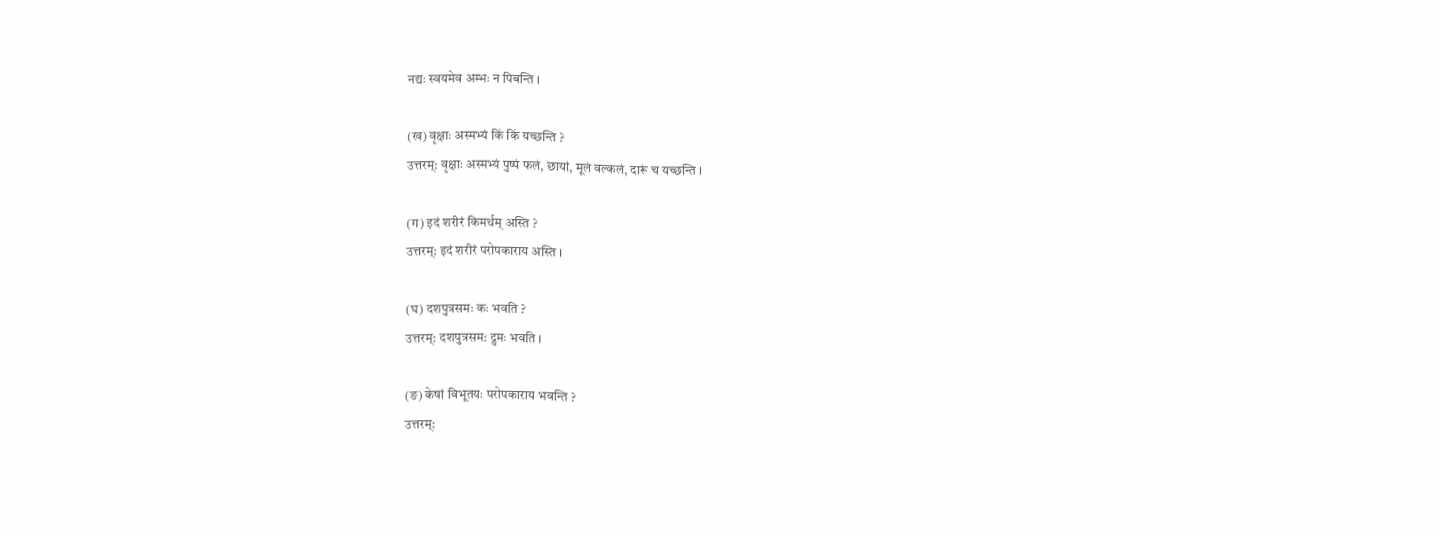नद्यः स्वयमेव अम्भः न पिबन्ति ।

(ख) वृक्षाः अस्मभ्यं किं किं यच्छन्ति ?
उत्तरम्: वृक्षाः अस्मभ्यं पुष्पं फलं, छायां, मूलं वल्कलं, दारूं च यच्छन्ति ।

(ग) इदं शरीरं किमर्थम् अस्ति ?
उत्तरम्: इदं शरीरं परोपकाराय अस्ति ।

(घ) दशपुत्रसमः कः भवति ?
उत्तरम्: दशपुत्रसम: द्रुमः भवति ।

(ङ) केषां विभूतयः परोपकाराय भवन्ति ?
उत्तरम्: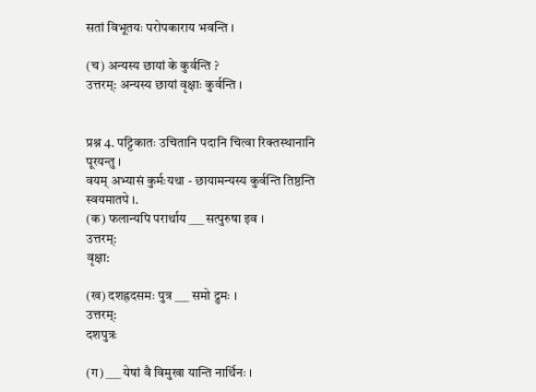सतां विभूतयः परोपकाराय भवन्ति ।

(च) अन्यस्य छायां के कुर्वन्ति ?
उत्तरम्: अन्यस्य छायां वृक्षाः कुर्वन्ति ।


प्रश्न 4. पट्टिकातः उचितानि पदानि चित्वा रिक्तस्थानानि पूरयन्तु ।
वयम् अभ्यासं कुर्मःयथा - छायामन्यस्य कुर्वन्ति तिष्ठन्ति स्वयमातपे ।.
(क) फलान्यपि परार्थाय ___ सत्पुरुषा इव ।
उत्तरम्:
वृक्षा:

(ख) दशह्रदसमः पुत्र ___ समो द्रुमः ।
उत्तरम्:
दशपुत्रः

(ग) ___ येषां वै विमुखा यान्ति नार्थिनः ।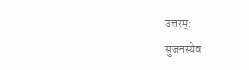उत्तरम्:
सुजनस्येव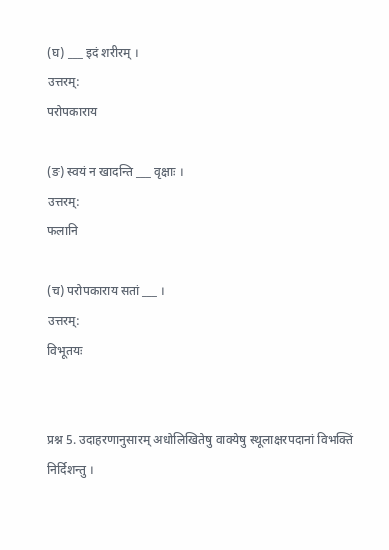(घ) ___ इदं शरीरम् ।
उत्तरम्:
परोपकाराय

(ङ) स्वयं न खादन्ति ___ वृक्षाः ।
उत्तरम्:
फलानि

(च) परोपकाराय सतां ___ ।
उत्तरम्:
विभूतयः


प्रश्न 5. उदाहरणानुसारम् अधोलिखितेषु वाक्येषु स्थूलाक्षरपदानां विभक्तिं निर्दिशन्तु ।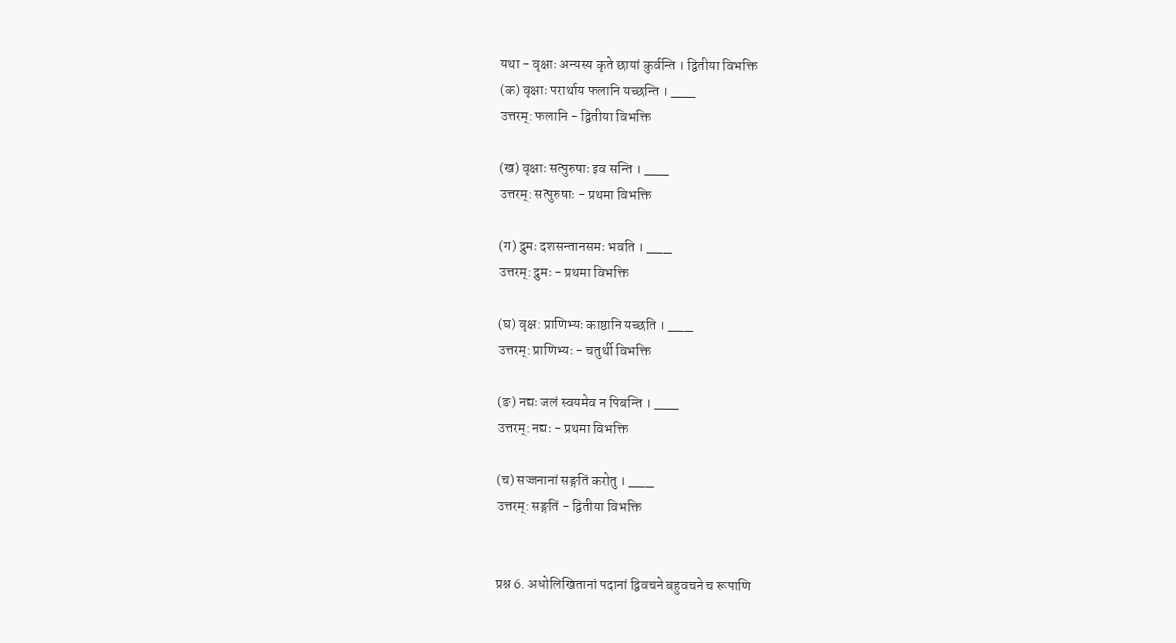यथा - वृक्षाः अन्यस्य कृते छायां कुर्वन्ति । द्वितीया विभक्ति
(क) वृक्षाः परार्थाय फलानि यच्छन्ति । ___
उत्तरम्: फलानि - द्वितीया विभक्ति

(ख) वृक्षाः सत्पुरुषाः इव सन्ति । ___
उत्तरम्: सत्पुरुषाः - प्रथमा विभक्ति

(ग) द्रुमः दशसन्तानसमः भवति । ___
उत्तरम्: द्रुमः - प्रथमा विभक्ति

(घ) वृक्ष: प्राणिभ्यः काष्ठानि यच्छति । ___
उत्तरम्: प्राणिभ्यः - चतुर्थी विभक्ति

(ङ) नद्यः जलं स्वयमेव न पिबन्ति । ___
उत्तरम्: नद्यः - प्रथमा विभक्ति

(च) सज्जनानां सङ्गतिं करोतु । ___
उत्तरम्: सङ्गतिं - द्वितीया विभक्ति


प्रश्न 6. अधोलिखितानां पदानां द्विवचने बहुवचने च रूपाणि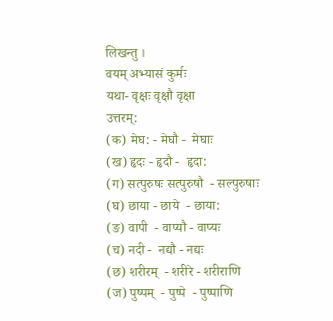लिखन्तु ।
वयम् अभ्यासं कुर्मः
यथा- वृक्षः वृक्षौ वृक्षा
उत्तरम्:
(क) मेघ: - मेघौ -  मेघाः
(ख) हृदः - हृदौ -  हृदा:
(ग) सत्पुरुषः सत्पुरुषौ  - सल्पुरुषाः
(घ) छाया - छाये  - छाया:
(ङ) वापी  - वाप्यौ - वाप्यः
(च) नदी -  नद्यौ - नद्यः
(छ) शरीरम्  - शरीरे - शरीराणि
(ज) पुष्पम्  - पुष्पे  - पुष्पाणि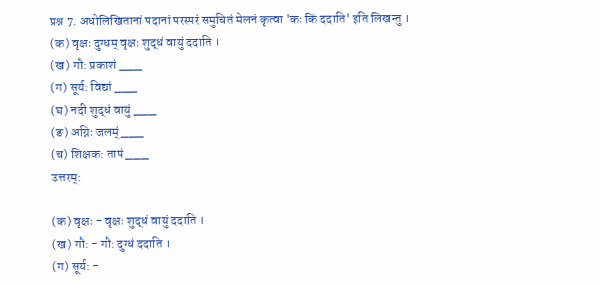प्रश्न 7. अधोलिखितानां पदानां परस्परं समुचितं मेलनं कृत्वा 'कः किं ददाति' इति लिखन्तु ।
(क) वृक्षः दुग्धम् वृक्षः शुद्धं वायुं ददाति ।
(ख) गौ: प्रकाशं ___
(ग) सूर्य: विद्यां ___
(घ) नदी शुद्धं वायुं ___
(ङ) अग्निः जलम्ं ___
(च) शिक्षक: तापं ___
उत्तरम्:

(क) वृक्षः - वृक्षः शुद्धं वायुं ददाति ।
(ख) गौ: - गौ: दुग्धं ददाति ।
(ग) सूर्य: -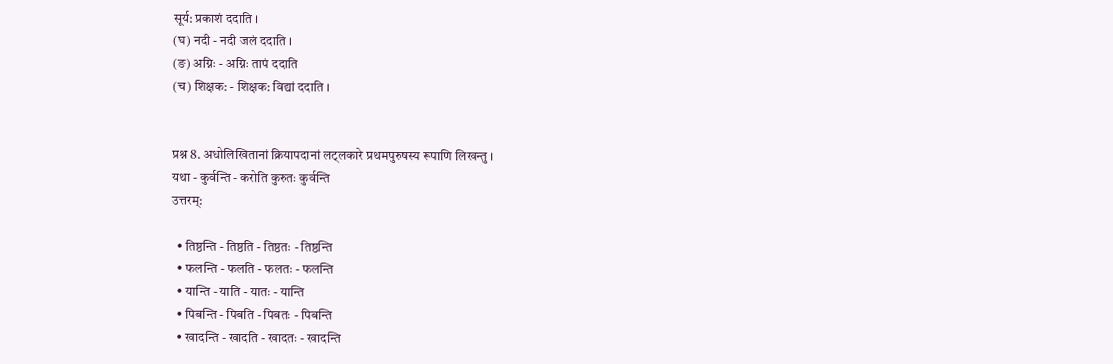सूर्य: प्रकाशं ददाति ।
(घ) नदी - नदी जलं ददाति ।
(ङ) अग्निः - अग्निः तापं ददाति
(च) शिक्षक: - शिक्षक: विद्यां ददाति ।


प्रश्न 8. अधोलिखितानां क्रियापदानां लट्लकारे प्रथमपुरुषस्य रूपाणि लिखन्तु ।
यथा - कुर्वन्ति - करोति कुरुतः कुर्वन्ति
उत्तरम्:

  • तिष्ठन्ति - तिष्ठति - तिष्ठतः - तिष्ठन्ति
  • फलन्ति - फलति - फलतः - फलन्ति
  • यान्ति - याति - यातः - यान्ति
  • पिबन्ति - पिबति - पिबतः - पिबन्ति
  • खादन्ति - खादति - खादतः - खादन्ति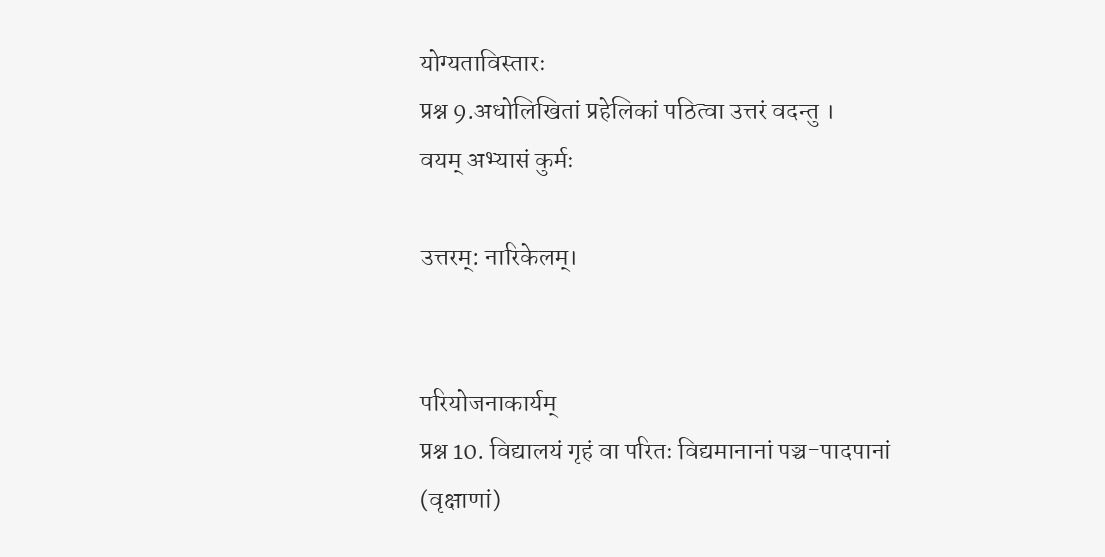योग्यताविस्तारः
प्रश्न 9.अधोलिखितां प्रहेलिकां पठित्वा उत्तरं वदन्तु ।
वयम् अभ्यासं कुर्मः

उत्तरम्: नारिकेलम्।


परियोजनाकार्यम्
प्रश्न 10. विद्यालयं गृहं वा परितः विद्यमानानां पञ्च-पादपानां (वृक्षाणां)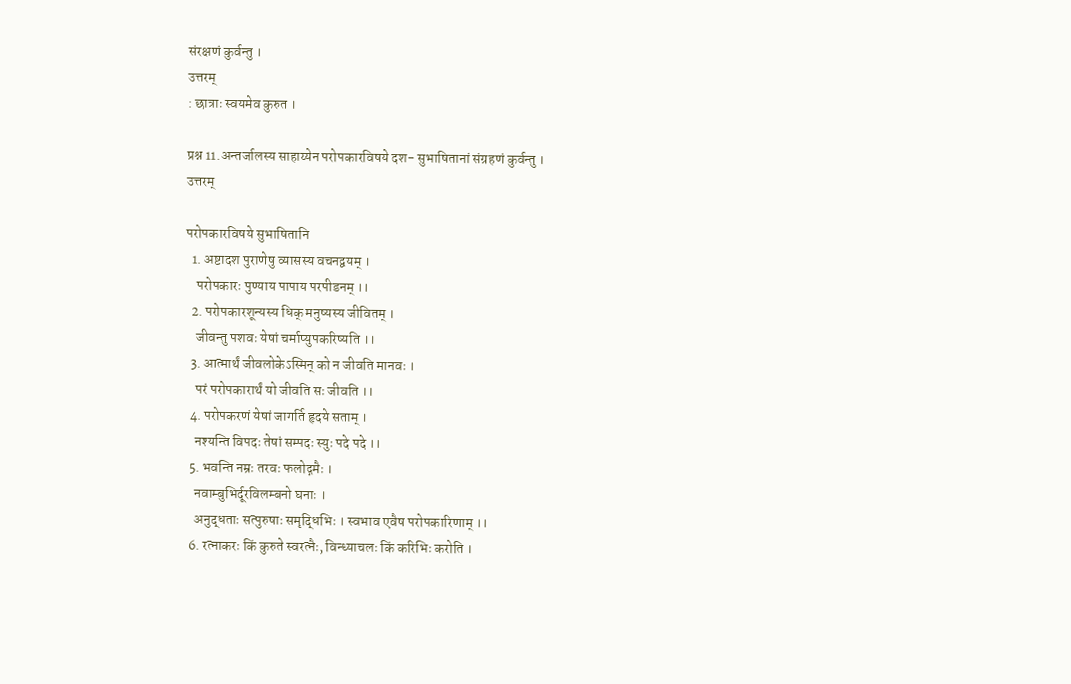संरक्षणं कुर्वन्तु ।
उत्तरम्
: छात्राः स्वयमेव कुरुत ।

प्रश्न 11.अन्तर्जालस्य साहाय्येन परोपकारविषये दश- सुभाषितानां संग्रहणं कुर्वन्तु ।
उत्तरम्

परोपकारविषये सुभाषितानि
  1. अष्टादश पुराणेषु व्यासस्य वचनद्वयम् ।
    परोपकारः पुण्याय पापाय परपीडनम् ।।
  2. परोपकारशून्यस्य धिक् मनुष्यस्य जीवितम् ।
    जीवन्तु पशवः येषां चर्माप्युपकरिष्यति ।।
  3. आत्मार्थं जीवलोकेऽस्मिन् को न जीवति मानवः ।
    परं परोपकारार्थं यो जीवति सः जीवति ।।
  4. परोपकरणं येषां जागर्ति हृदये सताम् ।
    नश्यन्ति विपदः तेषां सम्पदः स्युः पदे पदे ।।
  5. भवन्ति नम्रः तरवः फलोद्गमैः ।
    नवाम्बुभिर्दूरविलम्बनो घनाः ।
    अनुद्धताः सत्पुरुषाः समृद्धिभिः । स्वभाव एवैष परोपकारिणाम् ।।
  6. रत्नाकरः किं कुरुते स्वरत्नैः, विन्ध्याचलः किं करिभिः करोति ।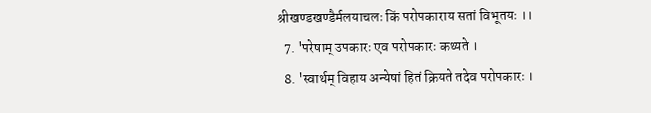श्रीखण्डखण्डैर्मलयाचलः किं परोपकाराय सतां विभूतयः ।।
  7. 'परेषाम् उपकारः एव परोपकारः कथ्यते ।
  8. 'स्वार्थम् विहाय अन्येषां हितं क्रियते तदेव परोपकारः ।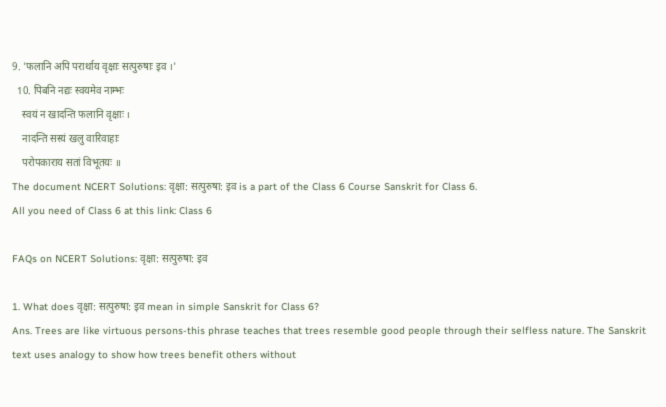9. 'फलानि अपि परार्थाय वृक्षाः सत्पुरुषाः इव ।'
  10. पिबनि नद्यः स्वयमेव नाम्भः
    स्वयं न खादन्ति फलानि वृक्षाः ।
    नादन्ति सस्यं खलु वारिवाहाः
    परोपकाराय सतां विभूतयः ॥
The document NCERT Solutions: वृक्षा: सत्पुरुषा: इव is a part of the Class 6 Course Sanskrit for Class 6.
All you need of Class 6 at this link: Class 6

FAQs on NCERT Solutions: वृक्षा: सत्पुरुषा: इव

1. What does वृक्षा: सत्पुरुषा: इव mean in simple Sanskrit for Class 6?
Ans. Trees are like virtuous persons-this phrase teaches that trees resemble good people through their selfless nature. The Sanskrit text uses analogy to show how trees benefit others without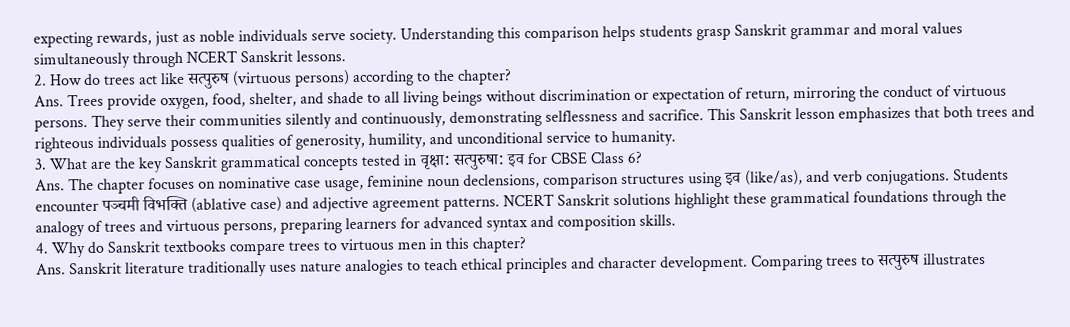expecting rewards, just as noble individuals serve society. Understanding this comparison helps students grasp Sanskrit grammar and moral values simultaneously through NCERT Sanskrit lessons.
2. How do trees act like सत्पुरुष (virtuous persons) according to the chapter?
Ans. Trees provide oxygen, food, shelter, and shade to all living beings without discrimination or expectation of return, mirroring the conduct of virtuous persons. They serve their communities silently and continuously, demonstrating selflessness and sacrifice. This Sanskrit lesson emphasizes that both trees and righteous individuals possess qualities of generosity, humility, and unconditional service to humanity.
3. What are the key Sanskrit grammatical concepts tested in वृक्षा: सत्पुरुषा: इव for CBSE Class 6?
Ans. The chapter focuses on nominative case usage, feminine noun declensions, comparison structures using इव (like/as), and verb conjugations. Students encounter पञ्चमी विभक्ति (ablative case) and adjective agreement patterns. NCERT Sanskrit solutions highlight these grammatical foundations through the analogy of trees and virtuous persons, preparing learners for advanced syntax and composition skills.
4. Why do Sanskrit textbooks compare trees to virtuous men in this chapter?
Ans. Sanskrit literature traditionally uses nature analogies to teach ethical principles and character development. Comparing trees to सत्पुरुष illustrates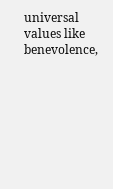universal values like benevolence,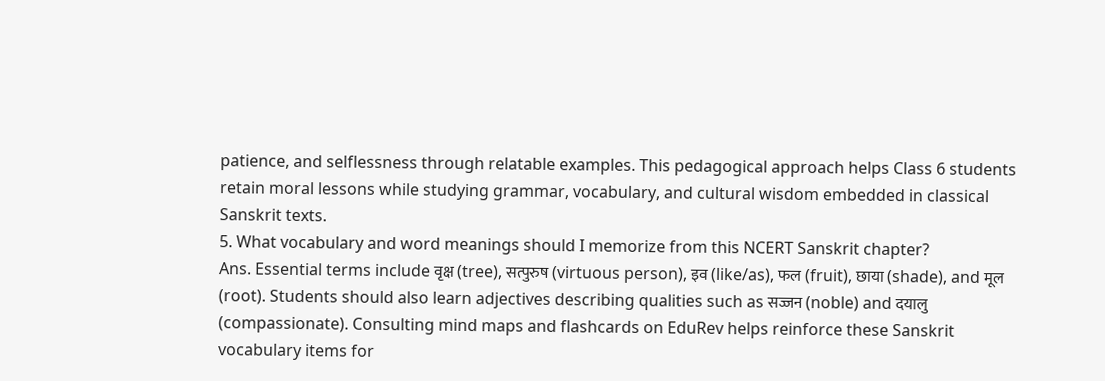patience, and selflessness through relatable examples. This pedagogical approach helps Class 6 students retain moral lessons while studying grammar, vocabulary, and cultural wisdom embedded in classical Sanskrit texts.
5. What vocabulary and word meanings should I memorize from this NCERT Sanskrit chapter?
Ans. Essential terms include वृक्ष (tree), सत्पुरुष (virtuous person), इव (like/as), फल (fruit), छाया (shade), and मूल (root). Students should also learn adjectives describing qualities such as सज्जन (noble) and दयालु (compassionate). Consulting mind maps and flashcards on EduRev helps reinforce these Sanskrit vocabulary items for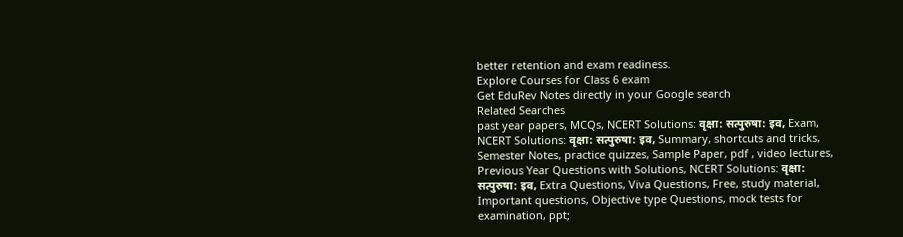better retention and exam readiness.
Explore Courses for Class 6 exam
Get EduRev Notes directly in your Google search
Related Searches
past year papers, MCQs, NCERT Solutions: वृक्षा: सत्पुरुषा: इव, Exam, NCERT Solutions: वृक्षा: सत्पुरुषा: इव, Summary, shortcuts and tricks, Semester Notes, practice quizzes, Sample Paper, pdf , video lectures, Previous Year Questions with Solutions, NCERT Solutions: वृक्षा: सत्पुरुषा: इव, Extra Questions, Viva Questions, Free, study material, Important questions, Objective type Questions, mock tests for examination, ppt;